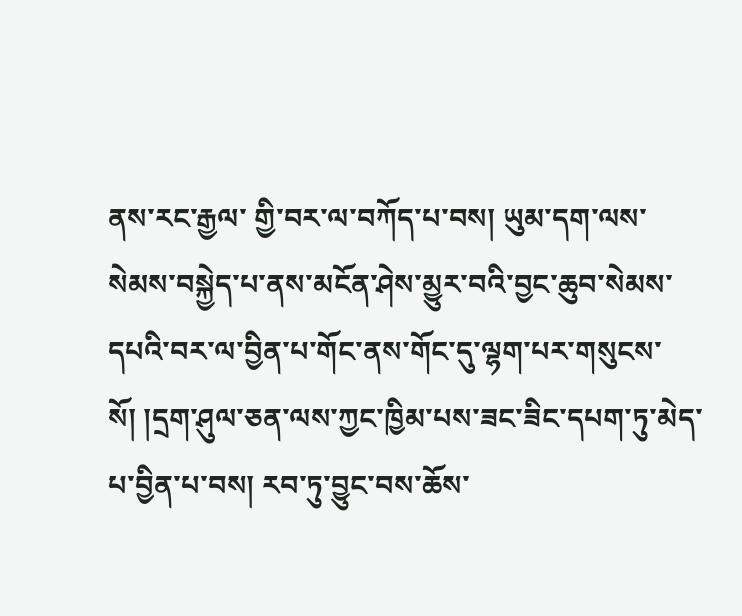ནས་རང་རྒྱལ་ གྱི་བར་ལ་བཀོད་པ་བས། ཡུམ་དག་ལས་སེམས་བསྐྱེད་པ་ནས་མངོན་ཤེས་མྱུར་བའི་བྱང་ཆུབ་སེམས་དཔའི་བར་ལ་བྱིན་པ་གོང་ནས་གོང་དུ་ལྷག་པར་གསུངས་སོ། །དྲག་ཤུལ་ཅན་ལས་ཀྱང་ཁྱིམ་པས་ཟང་ཟིང་དཔག་ཏུ་མེད་པ་བྱིན་པ་བས། རབ་ཏུ་བྱུང་བས་ཆོས་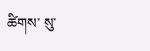ཚིགས་ སུ་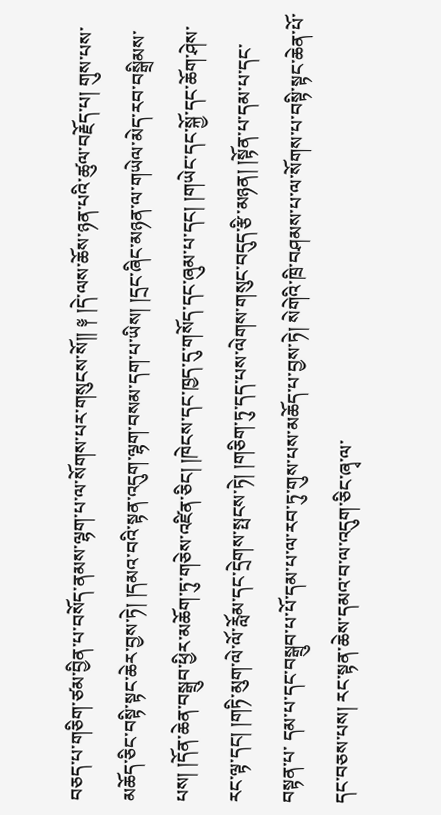བཅད་པ་གཅིག་ཙམ་བྱིན་པ་བསོད་ནམས་ལྷག་པ་ལ་སོགས་པར་གསུངས་སོ།། ༈ །དེ་ལས་ཆོས་ཉན་པའི་ཚུལ་བརྗོད་པ། གུས་པས་མཆོད་ཅིང་བསྟི་སྟང་ཆེར་བྱས་ཏེ། །དམའ་བའི་སྟན་འདུག་ལྷག་བསམ་དག་པ་ཡིས། །དྲང་ཞིང་མཉན་ལ་གཡེལ་མེད་རབ་བསྒྲིམས་ པས། །དོན་ཆེན་བསྒྲུབ་ཕྱིར་མཆོག་ཏུ་གཅེས་འཛིན་ཅིང། །ཁེངས་དང་ཁྱད་དུ་གསོད་དང་ཞུམ་པ་དང། །གཡེང་དང་སྐྱོ་དང་ཆོག་ཤེས་རང་ལྟ་དང། །གཏི་མུག་ལེ་ལོ་རློམ་དང་དྲེགས་སྤངས་ཏེ། །གཅིག་ཏུ་དད་པས་ལེགས་གསུང་བདུད་རྩི་མཉན། །སྟོན་པ་དམ་པ་དང་བསྟན་པ་ དམ་པ་དང་བསྒྲུབ་པ་པོ་དམ་པ་ལ་རབ་ཏུ་གུས་པས་མཆོད་པ་བྱས་ཏེ། སེགེའི་ཁྲི་བཤམས་པ་ལ་སོགས་པ་བསྟི་སྟང་ཆེན་པོ་དང་བཅས་པས། རང་སྟན་ཆེས་དམའ་བ་ལ་འདུག་ཅིང་ཞྭ་ལ་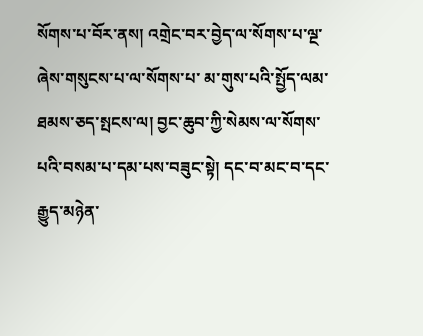སོགས་པ་བོར་ནས། འགྲེང་བར་བྱེད་ལ་སོགས་པ་ལྔ་ཞེས་གསུངས་པ་ལ་སོགས་པ་ མ་གུས་པའི་སྤྱོད་ལམ་ཐམས་ཅད་སྤངས་ལ། བྱང་ཆུབ་ཀྱི་སེམས་ལ་སོགས་པའི་བསམ་པ་དམ་པས་བཟུང་སྟེ། དང་བ་མང་བ་དང་རྒྱུད་མཉེན་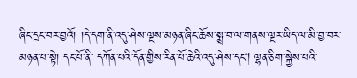ཞིང་དྲང་བར་བྱའོ། །དེ་དག་ནི་འདུ་ཤེས་ལྔས་མཉན་ཞིང་ཆོས་སྨྲ་བ་ལ་གནས་ལྔར་ཡིད་ལ་མི་བྱ་བར་མཉན་པ་སྟེ། དང་པོ་ནི་ དཀོན་པའི་དོན་གྱིས་རིན་པོ་ཆེའི་འདུ་ཤེས་དང། ལྷན་ཅིག་སྐྱེས་པའི་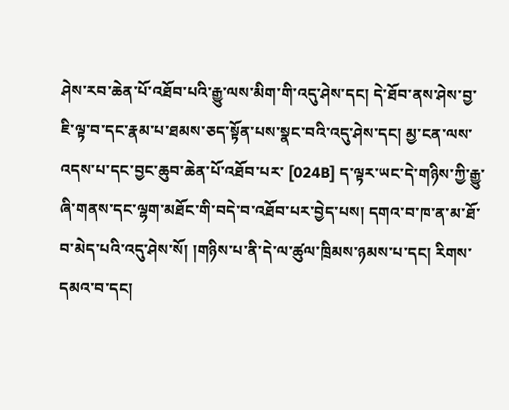ཤེས་རབ་ཆེན་པོ་འཐོབ་པའི་རྒྱུ་ལས་མིག་གི་འདུ་ཤེས་དང། དེ་ཐོབ་ནས་ཤེས་བྱ་ཇི་ལྟ་བ་དང་རྣམ་པ་ཐམས་ཅད་སྟོན་པས་སྣང་བའི་འདུ་ཤེས་དང། མྱ་ངན་ལས་འདས་པ་དང་བྱང་ཆུབ་ཆེན་པོ་འཐོབ་པར་ [024B] ད་ལྟར་ཡང་དེ་གཉིས་ཀྱི་རྒྱུ་ཞི་གནས་དང་ལྷག་མཐོང་གི་བདེ་བ་འཐོབ་པར་བྱེད་པས། དགའ་བ་ཁ་ན་མ་ཐོ་བ་མེད་པའི་འདུ་ཤེས་སོ། །གཉིས་པ་ནི་དེ་ལ་ཚུལ་ཁྲིམས་ཉམས་པ་དང། རིགས་དམའ་བ་དང།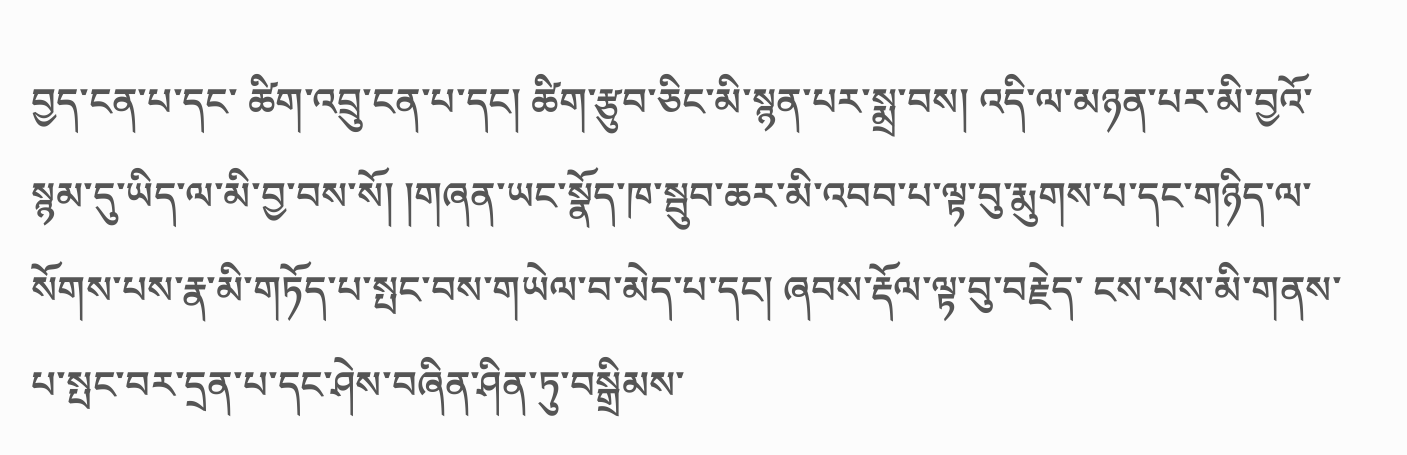བྱད་ངན་པ་དང་ ཚིག་འབྲུ་ངན་པ་དང། ཚིག་རྩུབ་ཅིང་མི་སྙན་པར་སྨྲ་བས། འདི་ལ་མཉན་པར་མི་བྱའོ་སྙམ་དུ་ཡིད་ལ་མི་བྱ་བས་སོ། །གཞན་ཡང་སྣོད་ཁ་སྦུབ་ཆར་མི་འབབ་པ་ལྟ་བུ་རྨུགས་པ་དང་གཉིད་ལ་སོགས་པས་རྣ་མི་གཏོད་པ་སྤང་བས་གཡེལ་བ་མེད་པ་དང། ཞབས་རྡོལ་ལྟ་བུ་བརྗེད་ ངས་པས་མི་གནས་པ་སྤང་བར་དྲན་པ་དང་ཤེས་བཞིན་ཤིན་ཏུ་བསྒྲིམས་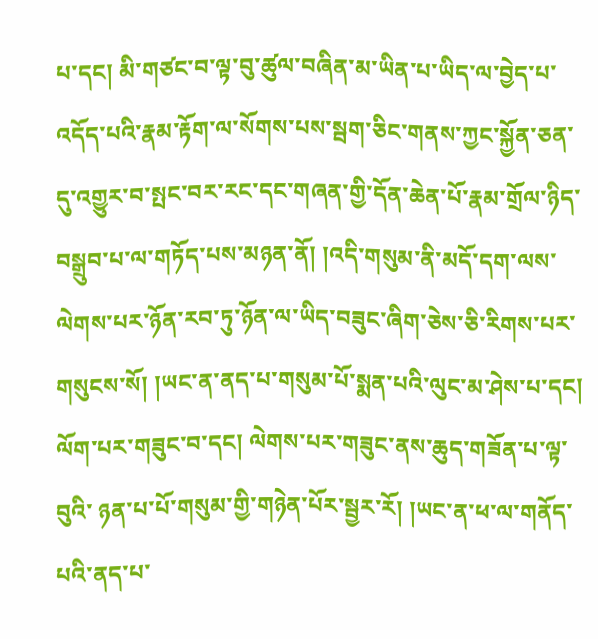པ་དང། མི་གཙང་བ་ལྟ་བུ་ཚུལ་བཞིན་མ་ཡིན་པ་ཡིད་ལ་བྱེད་པ་འདོད་པའི་རྣམ་རྟོག་ལ་སོགས་པས་སྦག་ཅིང་གནས་ཀྱང་སྐྱོན་ཅན་དུ་འགྱུར་བ་སྤང་བར་རང་དང་གཞན་གྱི་དོན་ཆེན་པོ་རྣམ་གྲོལ་ཉིད་ བསྒྲུབ་པ་ལ་གཏོད་པས་མཉན་ནོ། །འདི་གསུམ་ནི་མདོ་དག་ལས་ལེགས་པར་ཉོན་རབ་ཏུ་ཉོན་ལ་ཡིད་བཟུང་ཞིག་ཅེས་ཅི་རིགས་པར་གསུངས་སོ། །ཡང་ན་ནད་པ་གསུམ་པོ་སྨན་པའི་ལུང་མ་ཤེས་པ་དང། ལོག་པར་གཟུང་བ་དང། ལེགས་པར་གཟུང་ནས་ཆུད་གཟོན་པ་ལྟ་བུའི་ ཉན་པ་པོ་གསུམ་གྱི་གཉེན་པོར་སྦྱར་རོ། །ཡང་ན་ཕ་ལ་གནོད་པའི་ནད་པ་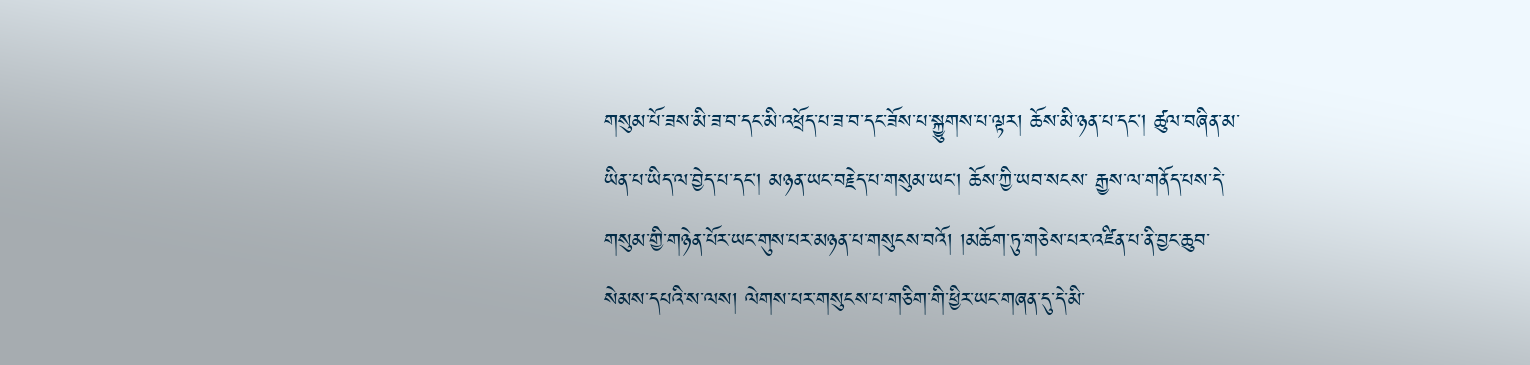གསུམ་པོ་ཟས་མི་ཟ་བ་དང་མི་འཕྲོད་པ་ཟ་བ་དང་ཟོས་པ་སྐྱུགས་པ་ལྟར། ཆོས་མི་ཉན་པ་དང། ཚུལ་བཞིན་མ་ཡིན་པ་ཡིད་ལ་བྱེད་པ་དང། མཉན་ཡང་བརྗེད་པ་གསུམ་ཡང། ཆོས་ཀྱི་ཡབ་སངས་ རྒྱས་ལ་གནོད་པས་དེ་གསུམ་གྱི་གཉེན་པོར་ཡང་གུས་པར་མཉན་པ་གསུངས་བའོ། །མཆོག་ཏུ་གཅེས་པར་འཛིན་པ་ནི་བྱང་ཆུབ་སེམས་དཔའི་ས་ལས། ལེགས་པར་གསུངས་པ་གཅིག་གི་ཕྱིར་ཡང་གཞན་དུ་དེ་མི་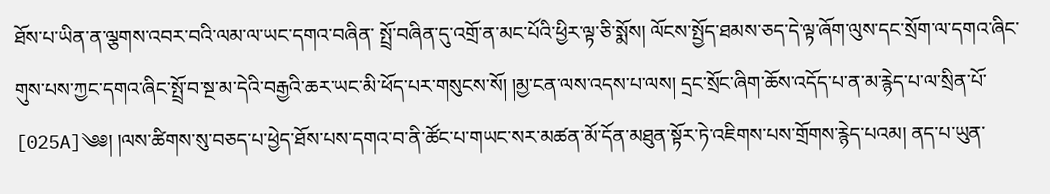ཐོས་པ་ཡིན་ན་ལྕགས་འབར་བའི་ལམ་ལ་ཡང་དགའ་བཞིན་ སྤྲོ་བཞིན་དུ་འགྲོ་ན་མང་པོའི་ཕྱིར་ལྟ་ཅི་སྨོས། ལོངས་སྤྱོད་ཐམས་ཅད་དེ་ལྟ་ཞོག་ལུས་དང་སྲོག་ལ་དགའ་ཞིང་གུས་པས་ཀྱང་དགའ་ཞིང་སྤྲོ་བ་སྔ་མ་དེའི་བརྒྱའི་ཆར་ཡང་མི་ཕོད་པར་གསུངས་སོ། །མྱ་ངན་ལས་འདས་པ་ལས། དྲང་སྲོང་ཞིག་ཆོས་འདོད་པ་ན་མ་རྙེད་པ་ལ་སྲིན་པོ་ [025A]༄༅། །ལས་ཚིགས་སུ་བཅད་པ་ཕྱེད་ཐོས་པས་དགའ་བ་ནི་ཚོང་པ་གཡང་སར་མཚན་མོ་དོན་མཐུན་སྟོར་ཏེ་འཇིགས་པས་གྲོགས་རྙེད་པའམ། ནད་པ་ཡུན་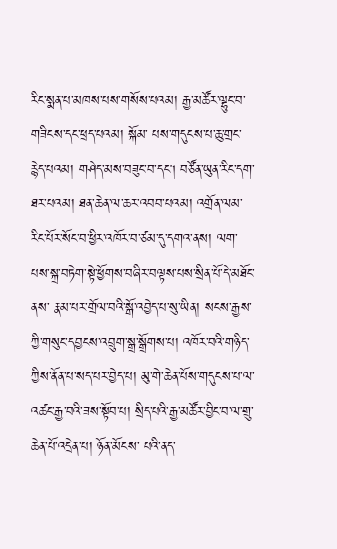རིང་སྨན་པ་མཁས་པས་གསོས་པའམ། རྒྱ་མཚོར་ལྷུང་བ་གཟིངས་དང་ཕྲད་པའམ། སྐོམ་ པས་གདུངས་པ་ཆུ་གྲང་རྙེད་པའམ། གཤེད་མས་བཟུང་བ་དང། བཙོན་ཡུན་རིང་དག་ཐར་པའམ། ཐན་ཆེན་ལ་ཆར་འབབ་པའམ། འགྲོན་ལམ་རིང་པོར་སོང་བ་ཕྱིར་འཁོར་བ་ཙམ་དུ་དགའ་ནས། ལག་པས་སྐྲ་བཏེག་སྟེ་ཕྱོགས་བཞིར་བལྟས་པས་སྲིན་པོ་དེ་མཐོང་ནས་ རྣམ་པར་གྲོལ་བའི་སྒོ་འབྱེད་པ་སུ་ཡིན། སངས་རྒྱས་ཀྱི་གསུང་དབྱངས་འབྲུག་སྒྲ་སྒྲོགས་པ། འཁོར་བའི་གཉིད་ཀྱིས་ནོན་པ་སད་པར་བྱེད་པ། མུ་གེ་ཆེན་པོས་གདུངས་པ་ལ་འཚང་རྒྱ་བའི་ཟས་སྟོབ་པ། སྲིད་པའི་རྒྱ་མཚོར་བྱིང་བ་ལ་གྲུ་ཆེན་པོ་འདྲེན་པ། ཉོན་མོངས་ པའི་ནད་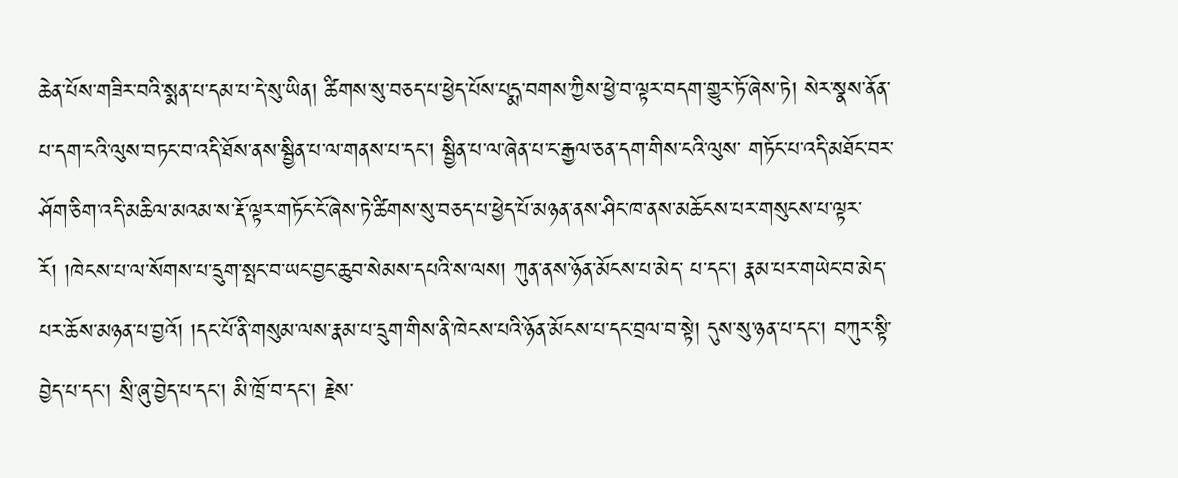ཆེན་པོས་གཟིར་བའི་སྨན་པ་དམ་པ་དེ་སུ་ཡིན། ཚིགས་སུ་བཅད་པ་ཕྱེད་པོས་པདྨ་བགས་ཀྱིས་ཕྱེ་བ་ལྟར་བདག་གྱུར་ཏོ་ཞེས་ཏེ། སེར་སྣས་ནོན་པ་དག་ངའི་ལུས་བཏང་བ་འདི་ཐོས་ནས་སྦྱིན་པ་ལ་གནས་པ་དང། སྦྱིན་པ་ལ་ཞེན་པ་ང་རྒྱལ་ཅན་དག་གིས་ངའི་ལུས་ གཏོང་པ་འདི་མཐོང་བར་ཤོག་ཅིག་འདི་མཆིལ་མའམ་ས་རྡོ་ལྟར་གཏོང་ངོ་ཞེས་ཏེ་ཚིགས་སུ་བཅད་པ་ཕྱེད་པོ་མཉན་ནས་ཤིང་ཁ་ནས་མཆོངས་པར་གསུངས་པ་ལྟར་རོ། །ཁེངས་པ་ལ་སོགས་པ་དྲུག་སྤང་བ་ཡང་བྱང་ཆུབ་སེམས་དཔའི་ས་ལས། ཀུན་ནས་ཉོན་མོངས་པ་མེད་ པ་དང། རྣམ་པར་གཡེང་བ་མེད་པར་ཆོས་མཉན་པ་བྱའོ། །དང་པོ་ནི་གསུམ་ལས་རྣམ་པ་དྲུག་གིས་ནི་ཁེངས་པའི་ཉོན་མོངས་པ་དང་བྲལ་བ་སྟེ། དུས་སུ་ཉན་པ་དང། བཀུར་སྟི་བྱེད་པ་དང། སྲི་ཞུ་བྱེད་པ་དང། མི་ཁྲོ་བ་དང། རྗེས་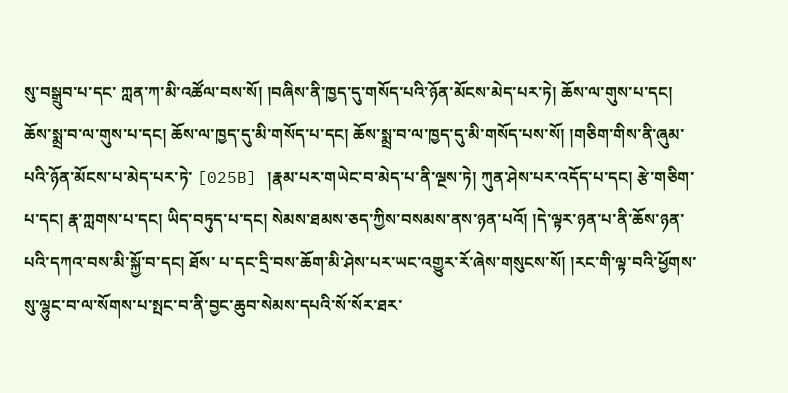སུ་བསྒྲུབ་པ་དང་ ཀླན་ཀ་མི་འཚོལ་བས་སོ། །བཞིས་ནི་ཁྱད་དུ་གསོད་པའི་ཉོན་མོངས་མེད་པར་ཏེ། ཆོས་ལ་གུས་པ་དང། ཆོས་སྨྲ་བ་ལ་གུས་པ་དང། ཆོས་ལ་ཁྱད་དུ་མི་གསོད་པ་དང། ཆོས་སྨྲ་བ་ལ་ཁྱད་དུ་མི་གསོད་པས་སོ། །གཅིག་གིས་ནི་ཞུམ་པའི་ཉོན་མོངས་པ་མེད་པར་ཏེ་ [025B] །རྣམ་པར་གཡེང་བ་མེད་པ་ནི་ལྔས་ཏེ། ཀུན་ཤེས་པར་འདོད་པ་དང། རྩེ་གཅིག་པ་དང། རྣ་ཀླགས་པ་དང། ཡིད་བཏུད་པ་དང། སེམས་ཐམས་ཅད་ཀྱིས་བསམས་ནས་ཉན་པའོ། །དེ་ལྟར་ཉན་པ་ནི་ཆོས་ཉན་པའི་དཀའ་བས་མི་སྐྱོ་བ་དང། ཐོས་ པ་དང་དྲི་བས་ཆོག་མི་ཤེས་པར་ཡང་འགྱུར་རོ་ཞེས་གསུངས་སོ། །རང་གི་ལྟ་བའི་ཕྱོགས་སུ་ལྷུང་བ་ལ་སོགས་པ་སྤང་བ་ནི་བྱང་ཆུབ་སེམས་དཔའི་སོ་སོར་ཐར་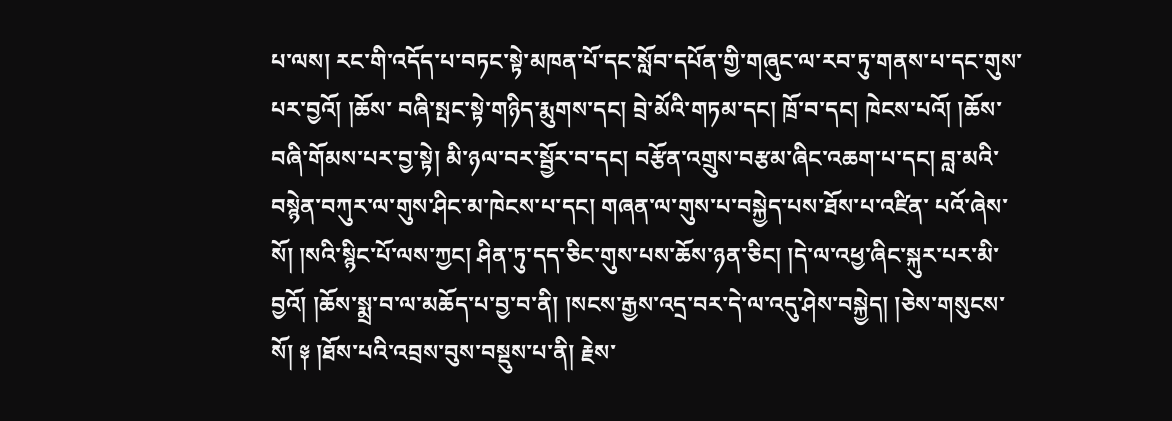པ་ལས། རང་གི་འདོད་པ་བཏང་སྟེ་མཁན་པོ་དང་སློབ་དཔོན་གྱི་གཞུང་ལ་རབ་ཏུ་གནས་པ་དང་གུས་པར་བྱའོ། །ཆོས་ བཞི་སྤང་སྟེ་གཉིད་རྨུགས་དང། བྲེ་མོའི་གཏམ་དང། ཁྲོ་བ་དང། ཁེངས་པའོ། །ཆོས་བཞི་གོམས་པར་བྱ་སྟེ། མི་ཉལ་བར་སྦྱོར་བ་དང། བརྩོན་འགྲུས་བརྩམ་ཞིང་འཆག་པ་དང། བླ་མའི་བསྙེན་བཀུར་ལ་གུས་ཤིང་མ་ཁེངས་པ་དང། གཞན་ལ་གུས་པ་བསྐྱེད་པས་ཐོས་པ་འཛིན་ པའོ་ཞེས་སོ། །སའི་སྙིང་པོ་ལས་ཀྱང། ཤིན་ཏུ་དད་ཅིང་གུས་པས་ཆོས་ཉན་ཅིང། །དེ་ལ་འཕྱ་ཞིང་སྐུར་པར་མི་བྱའོ། །ཆོས་སྨྲ་བ་ལ་མཆོད་པ་བྱ་བ་ནི། །སངས་རྒྱས་འདྲ་བར་དེ་ལ་འདུ་ཤེས་བསྐྱེད། །ཅེས་གསུངས་སོ། ༈ །ཐོས་པའི་འབྲས་བུས་བསྡུས་པ་ནི། རྗེས་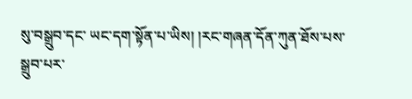སུ་བསྒྲུབ་དང་ ཡང་དག་སྟོན་པ་ཡིས། །རང་གཞན་དོན་ཀུན་ཐོས་པས་སྒྲུབ་པར་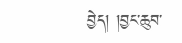བྱེད། །བྱང་ཆུབ་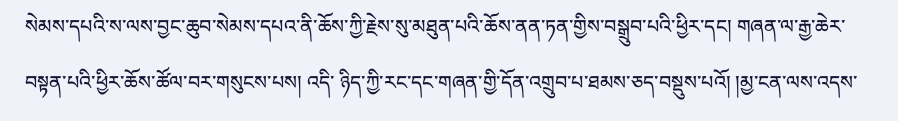སེམས་དཔའི་ས་ལས་བྱང་ཆུབ་སེམས་དཔའ་ནི་ཆོས་ཀྱི་རྗེས་སུ་མཐུན་པའི་ཆོས་ནན་ཏན་གྱིས་བསྒྲུབ་པའི་ཕྱིར་དང། གཞན་ལ་རྒྱ་ཆེར་བསྟན་པའི་ཕྱིར་ཆོས་ཚོལ་བར་གསུངས་པས། འདི་ ཉིད་ཀྱི་རང་དང་གཞན་གྱི་དོན་འགྲུབ་པ་ཐམས་ཅད་བསྡུས་པའོ། །མྱ་ངན་ལས་འདས་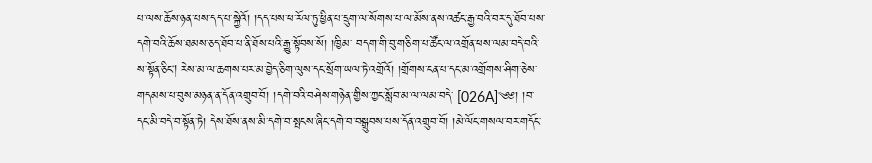པ་ལས་ཆོས་ཉན་པས་དད་པ་སྐྱེའོ། །དད་པས་ཕ་རོལ་ཏུ་ཕྱིན་པ་དྲུག་ལ་སོགས་པ་ལ་མོས་ནས་འཚང་རྒྱ་བའི་བར་དུ་ཐོབ་པས་དགེ་བའི་ཆོས་ཐམས་ཅད་ཐོབ་པ་ནི་ཐོས་པའི་རྒྱུ་སྟོབས་སོ། །ཁྱིམ་ བདག་གི་བུ་གཅིག་པ་ཚོང་ལ་འགྲོན་ཕས་ལམ་བདེ་བའི་ས་སྟོན་ཅིང། རེས་མ་ལ་ཆགས་པར་མ་བྱེད་ཅིག་ལུས་དང་སྲོག་ཡལ་ཏེ་འགྲོའོ། །གྲོགས་ངན་པ་དང་མ་འགྲོགས་ཤིག་ཅེས་གདམས་པ་བུས་མཉན་ན་དོན་འགྲུབ་བོ། །དགེ་བའི་བཤེས་གཉེན་གྱིས་ཀྱང་སློབ་མ་ལ་ལམ་བདེ་ [026A]༄༅། །བ་དང་མི་བདེ་བ་སྟོན་ཏེ། དེས་ཐོས་ནས་མི་དགེ་བ་སྤངས་ཞིང་དགེ་བ་བསྒྲུབས་པས་དོན་འགྲུབ་བོ། །མེ་ལོང་གསལ་བར་གདོང་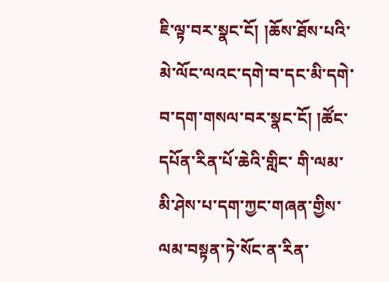ཇི་ལྟ་བར་སྣང་ངོ། །ཆོས་ཐོས་པའི་མེ་ལོང་ལའང་དགེ་བ་དང་མི་དགེ་བ་དག་གསལ་བར་སྣང་ངོ། །ཚོང་དཔོན་རིན་པོ་ཆེའི་གླིང་ གི་ལམ་མི་ཤེས་པ་དག་ཀྱང་གཞན་གྱིས་ལམ་བསྟན་ཏེ་སོང་ན་རིན་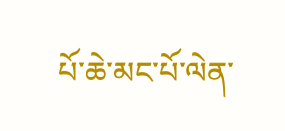པོ་ཆེ་མང་པོ་ལེན་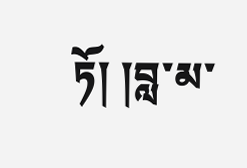ཏོ། །བླ་མ་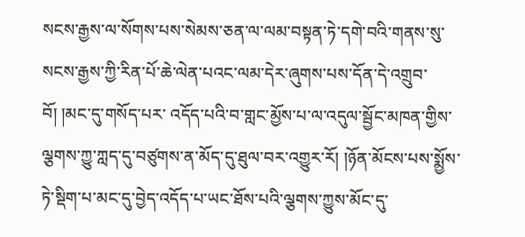སངས་རྒྱས་ལ་སོགས་པས་སེམས་ཅན་ལ་ལམ་བསྟན་ཏེ་དགེ་བའི་གནས་སུ་སངས་རྒྱས་ཀྱི་རིན་པོ་ཆེ་ལེན་པའང་ལམ་དེར་ཞུགས་པས་དོན་དེ་འགྲུབ་བོ། །མང་དུ་གསོད་པར་ འདོད་པའི་བ་གླང་མྱོས་པ་ལ་འདུལ་སྦྱོང་མཁན་གྱིས་ལྕགས་ཀྱུ་ཀླད་དུ་བཙུགས་ན་མོད་དུ་ཐུལ་བར་འགྱུར་རོ། །ཉོན་མོངས་པས་སྨྱོས་ཏེ་སྡིག་པ་མང་དུ་བྱེད་འདོད་པ་ཡང་ཐོས་པའི་ལྕགས་ཀྱུས་མོང་དུ་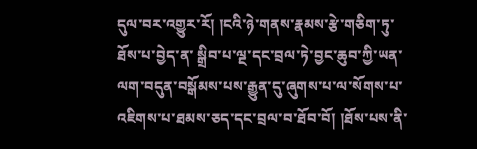དུལ་བར་འགྱུར་རོ། །ངའི་ཉེ་གནས་རྣམས་རྩེ་གཅིག་ཏུ་ཐོས་པ་བྱེད་ན་ སྒྲིབ་པ་ལྔ་དང་བྲལ་ཏེ་བྱང་ཆུབ་ཀྱི་ཡན་ལག་བདུན་བསྒོམས་པས་རྒྱུན་དུ་ཞུགས་པ་ལ་སོགས་པ་འཇིགས་པ་ཐམས་ཅད་དང་བྲལ་བ་ཐོབ་བོ། །ཐོས་པས་ནི་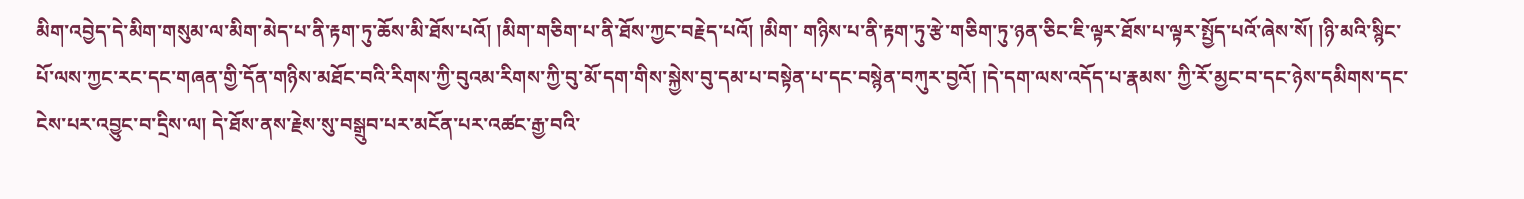མིག་འབྱེད་དེ་མིག་གསུམ་ལ་མིག་མེད་པ་ནི་རྟག་ཏུ་ཆོས་མི་ཐོས་པའོ། །མིག་གཅིག་པ་ནི་ཐོས་ཀྱང་བརྗེད་པའོ། །མིག་ གཉིས་པ་ནི་རྟག་ཏུ་རྩེ་གཅིག་ཏུ་ཉན་ཅིང་ཇི་ལྟར་ཐོས་པ་ལྟར་སྤྱོད་པའོ་ཞེས་སོ། །ཉི་མའི་སྙིང་པོ་ལས་ཀྱང་རང་དང་གཞན་གྱི་དོན་གཉིས་མཐོང་བའི་རིགས་ཀྱི་བུའམ་རིགས་ཀྱི་བུ་མོ་དག་གིས་སྐྱེས་བུ་དམ་པ་བསྟེན་པ་དང་བསྙེན་བཀུར་བྱའོ། །དེ་དག་ལས་འདོད་པ་རྣམས་ ཀྱི་རོ་མྱང་བ་དང་ཉེས་དམིགས་དང་ངེས་པར་འབྱུང་བ་དྲིས་ལ། དེ་ཐོས་ནས་རྗེས་སུ་བསྒྲུབ་པར་མངོན་པར་འཚང་རྒྱ་བའི་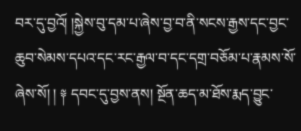བར་དུ་བྱའོ། །སྐྱེས་བུ་དམ་པ་ཞེས་བྱ་བ་ནི་སངས་རྒྱས་དང་བྱང་ཆུབ་སེམས་དཔའ་དང་རང་རྒྱལ་བ་དང་དགྲ་བཅོམ་པ་རྣམས་སོ་ཞེས་སོ། ། ༈ དབང་དུ་བྱས་ནས། སྔོན་ཆད་མ་ཐོས་རྨད་བྱུང་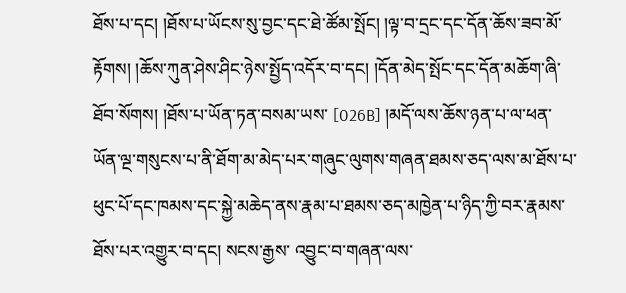ཐོས་པ་དང། །ཐོས་པ་ཡོངས་སུ་བྱང་དང་ཐེ་ཚོམ་སྤོང། །ལྟ་བ་དྲང་དང་དོན་ཆོས་ཟབ་མོ་རྟོགས། །ཆོས་ཀུན་ཤེས་ཤིང་ཉེས་སྤྱོད་འདོར་བ་དང། །དོན་མེད་སྤོང་དང་དོན་མཆོག་ཞི་ཐོབ་སོགས། །ཐོས་པ་ཡོན་ཏན་བསམ་ཡས་ [026B] །མདོ་ལས་ཆོས་ཉན་པ་ལ་ཕན་ཡོན་ལྔ་གསུངས་པ་ནི་ཐོག་མ་མེད་པར་གཞུང་ལུགས་གཞན་ཐམས་ཅད་ལས་མ་ཐོས་པ་ཕུང་པོ་དང་ཁམས་དང་སྐྱེ་མཆེད་ནས་རྣམ་པ་ཐམས་ཅད་མཁྱེན་པ་ཉིད་ཀྱི་བར་རྣམས་ཐོས་པར་འགྱུར་བ་དང། སངས་རྒྱས་ འབྱུང་བ་གཞན་ལས་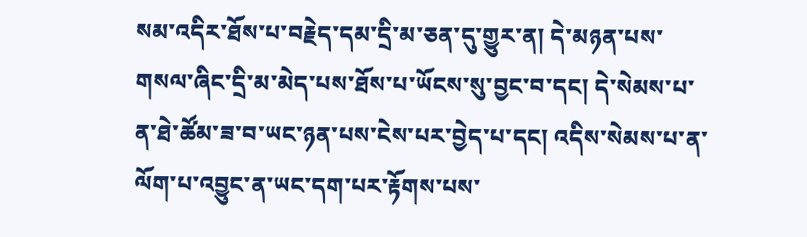སམ་འདིར་ཐོས་པ་བརྗེད་དམ་དྲི་མ་ཅན་དུ་གྱུར་ན། དེ་མཉན་པས་གསལ་ཞིང་དྲི་མ་མེད་པས་ཐོས་པ་ཡོངས་སུ་བྱང་བ་དང། དེ་སེམས་པ་ན་ཐེ་ཚོམ་ཟ་བ་ཡང་ཉན་པས་ངེས་པར་བྱེད་པ་དང། འདིས་སེམས་པ་ན་ལོག་པ་འབྱུང་ན་ཡང་དག་པར་རྟོགས་པས་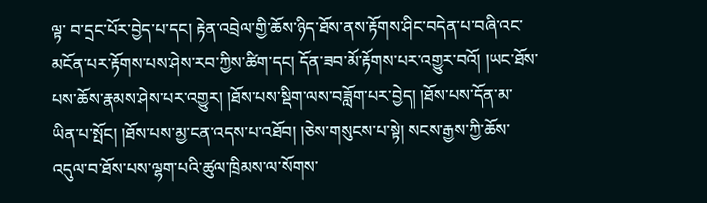ལྟ་ བ་དྲང་པོར་བྱེད་པ་དང། རྟེན་འབྲེལ་གྱི་ཆོས་ཉིད་ཐོས་ནས་རྟོགས་ཤིང་བདེན་པ་བཞི་འང་མངོན་པར་རྟོགས་པས་ཤེས་རབ་ཀྱིས་ཚིག་དང། དོན་ཟབ་མོ་རྟོགས་པར་འགྱུར་བའོ། །ཡང་ཐོས་པས་ཆོས་རྣམས་ཤེས་པར་འགྱུར། །ཐོས་པས་སྡིག་ལས་བཟློག་པར་བྱེད། །ཐོས་པས་དོན་མ་ ཡིན་པ་སྤོང། །ཐོས་པས་མྱ་ངན་འདས་པ་འཐོབ། །ཅེས་གསུངས་པ་སྟེ། སངས་རྒྱས་ཀྱི་ཆོས་འདུལ་བ་ཐོས་པས་ལྷག་པའི་ཚུལ་ཁྲིམས་ལ་སོགས་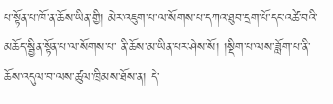པ་སྟོན་པ་ཁོ་ན་ཆོས་ཡིན་གྱི། མེར་འཇུག་པ་ལ་སོགས་པ་དཀའ་ཐུབ་དྲག་པོ་དང་འཚེ་བའི་མཆོད་སྦྱིན་སྟོན་པ་ལ་སོགས་པ་ ནི་ཆོས་མ་ཡིན་པར་ཤེས་སོ། །སྡིག་པ་ལས་ཟློག་པ་ནི་ཆོས་འདུལ་བ་ལས་ཚུལ་ཁྲིམས་ཐོས་ན། དེ་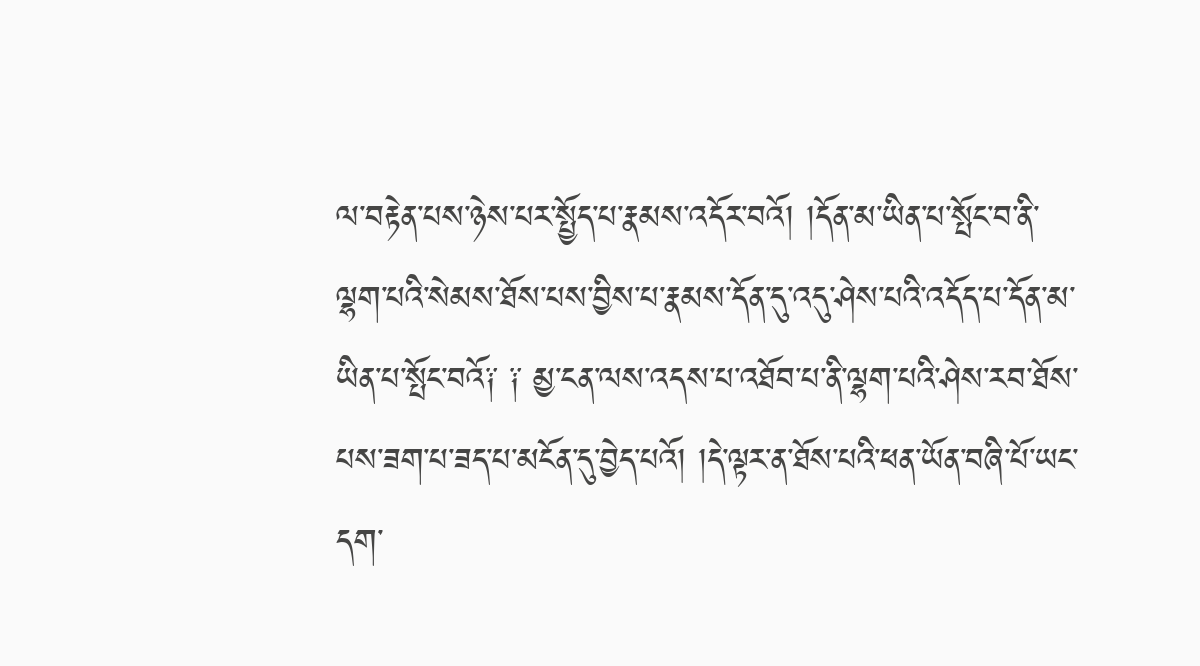ལ་བརྟེན་པས་ཉེས་པར་སྤྱོད་པ་རྣམས་འདོར་བའོ། །དོན་མ་ཡིན་པ་སྤོང་བ་ནི་ལྷག་པའི་སེམས་ཐོས་པས་བྱིས་པ་རྣམས་དོན་དུ་འདུ་ཤེས་པའི་འདོད་པ་དོན་མ་ཡིན་པ་སྤོང་བའོ༑ ༑ མྱ་ངན་ལས་འདས་པ་འཐོབ་པ་ནི་ལྷག་པའི་ཤེས་རབ་ཐོས་པས་ཟག་པ་ཟད་པ་མངོན་དུ་བྱེད་པའོ། །དེ་ལྟར་ན་ཐོས་པའི་ཕན་ཡོན་བཞི་པོ་ཡང་དག་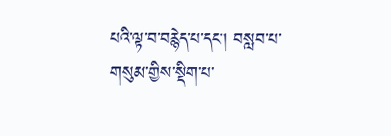པའི་ལྟ་བ་བརྙེད་པ་དང། བསླབ་པ་གསུམ་གྱིས་སྡིག་པ་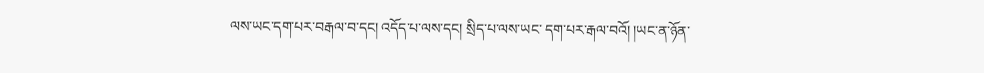ལས་ཡང་དག་པར་བརྒལ་བ་དང། འདོད་པ་ལས་དང། སྲིད་པ་ལས་ཡང་ དག་པར་རྒལ་བའོ། །ཡང་ན་ཉོན་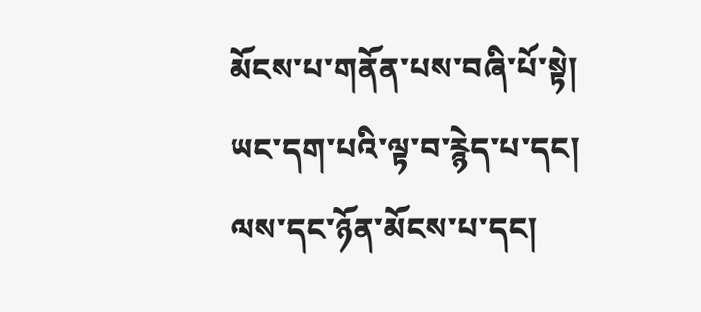མོངས་པ་གནོན་པས་བཞི་པོ་སྟེ། ཡང་དག་པའི་ལྟ་བ་རྙེད་པ་དང། ལས་དང་ཉོན་མོངས་པ་དང།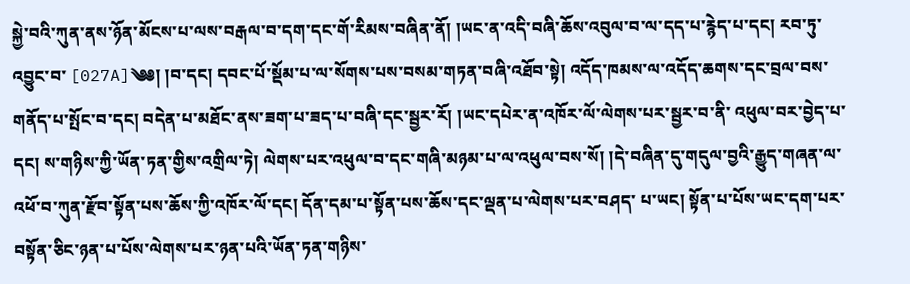སྐྱེ་བའི་ཀུན་ནས་ཉོན་མོངས་པ་ལས་བརྒལ་བ་དག་དང་གོ་རིམས་བཞིན་ནོ། །ཡང་ན་འདི་བཞི་ཆོས་འབུལ་བ་ལ་དད་པ་རྙེད་པ་དང། རབ་ཏུ་འབྱུང་བ་ [027A]༄༅། །བ་དང། དབང་པོ་སྡོམ་པ་ལ་སོགས་པས་བསམ་གཏན་བཞི་འཐོབ་སྟེ། འདོད་ཁམས་ལ་འདོད་ཆགས་དང་བྲལ་བས་གནོད་པ་སྤོང་བ་དང། བདེན་པ་མཐོང་ནས་ཟག་པ་ཟད་པ་བཞི་དང་སྦྱར་རོ། །ཡང་དཔེར་ན་འཁོར་ལོ་ལེགས་པར་སྦྱར་བ་ནི་ འཕུལ་བར་བྱེད་པ་དང། ས་གཉིས་ཀྱི་ཡོན་ཏན་གྱིས་འགྲིལ་ཏེ། ལེགས་པར་འཕུལ་བ་དང་གཞི་མཉམ་པ་ལ་འཕུལ་བས་སོ། །དེ་བཞིན་དུ་གདུལ་བྱའི་རྒྱུད་གཞན་ལ་འཕོ་བ་ཀུན་རྫོབ་སྟོན་པས་ཆོས་ཀྱི་འཁོར་ལོ་དང། དོན་དམ་པ་སྟོན་པས་ཆོས་དང་ལྡན་པ་ལེགས་པར་བཤད་ པ་ཡང། སྟོན་པ་པོས་ཡང་དག་པར་བསྟོན་ཅིང་ཉན་པ་པོས་ལེགས་པར་ཉན་པའི་ཡོན་ཏན་གཉིས་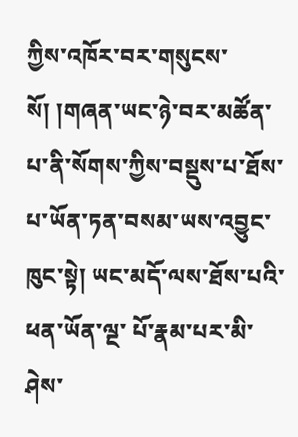ཀྱིས་འཁོར་བར་གསུངས་སོ། །གཞན་ཡང་ཉེ་བར་མཚོན་པ་ནི་སོགས་ཀྱིས་བསྡུས་པ་ཐོས་པ་ཡོན་ཏན་བསམ་ཡས་འབྱུང་ཁུང་སྟེ། ཡང་མདོ་ལས་ཐོས་པའི་ཕན་ཡོན་ལྔ་ པོ་རྣམ་པར་མི་ཤེས་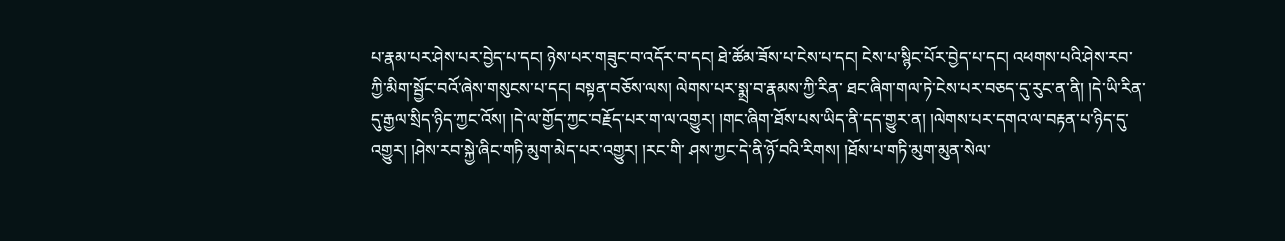པ་རྣམ་པར་ཤེས་པར་བྱེད་པ་དང། ཉེས་པར་གཟུང་བ་འདོར་བ་དང། ཐེ་ཚོམ་ཟོས་པ་ངེས་པ་དང། ངེས་པ་སྙིང་པོར་བྱེད་པ་དང། འཕགས་པའི་ཤེས་རབ་ཀྱི་མིག་སྦྱོང་བའོ་ཞེས་གསུངས་པ་དང། བསྟན་བཅོས་ལས། ལེགས་པར་སྨྲ་བ་རྣམས་ཀྱི་རིན་ ཐང་ཞིག་གལ་ཏེ་ངེས་པར་བཅད་དུ་རུང་ན་ནི། །དེ་ཡི་རིན་དུ་རྒྱལ་སྲིད་ཉིད་ཀྱང་འོས། །དེ་ལ་གྱོད་ཀྱང་བརྗོད་པར་ག་ལ་འགྱུར། །གང་ཞིག་ཐོས་པས་ཡིད་ནི་དད་གྱུར་ན། །ལེགས་པར་དགའ་ལ་བརྟན་པ་ཉིད་དུ་འགྱུར། །ཤེས་རབ་སྐྱེ་ཞིང་གཏི་མུག་མེད་པར་འགྱུར། །རང་གི་ ཤས་ཀྱང་དེ་ནི་ཉོ་བའི་རིགས། །ཐོས་པ་གཏི་མུག་མུན་སེལ་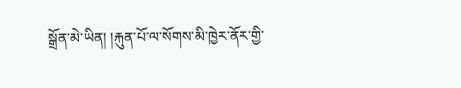སྒྲོན་མེ་ཡིན། །རྐུན་པོ་ལ་སོགས་མི་ཁྱེར་ནོར་གྱི་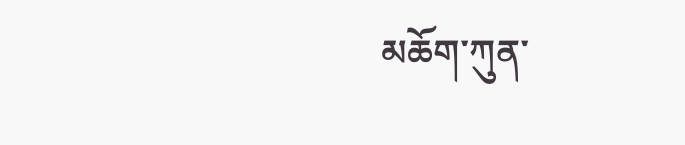མཆོག་ཀུན་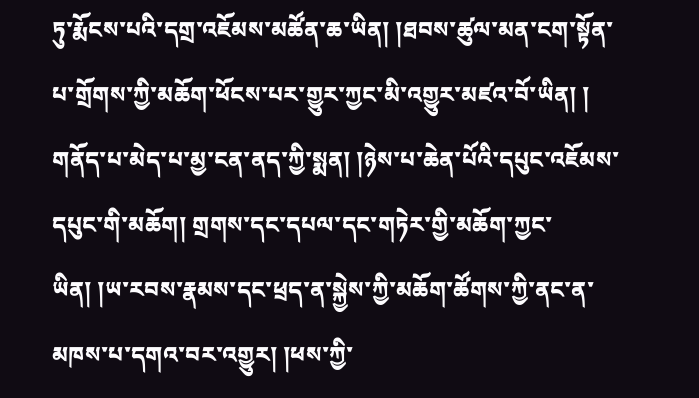ཏུ་རྨོངས་པའི་དགྲ་འཇོམས་མཚོན་ཆ་ཡིན། །ཐབས་ཚུལ་མན་ངག་སྟོན་པ་གྲོགས་ཀྱི་མཆོག་ཕོངས་པར་གྱུར་ཀྱང་མི་འགྱུར་མཛའ་བོ་ཡིན། ། གནོད་པ་མེད་པ་མྱ་ངན་ནད་ཀྱི་སྨན། །ཉེས་པ་ཆེན་པོའི་དཔུང་འཇོམས་དཔུང་གི་མཆོག། གྲགས་དང་དཔལ་དང་གཏེར་གྱི་མཆོག་ཀྱང་ཡིན། །ཡ་རབས་རྣམས་དང་ཕྲད་ན་སྐྱེས་ཀྱི་མཆོག་ཚོགས་ཀྱི་ནང་ན་མཁས་པ་དགའ་བར་འགྱུར། །ཕས་ཀྱི་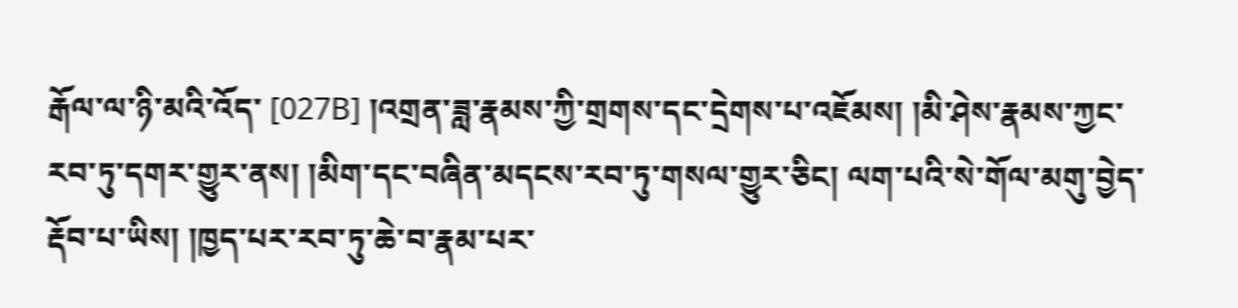རྒོལ་ལ་ཉི་མའི་འོད་ [027B] །འགྲན་ཟླ་རྣམས་ཀྱི་གྲགས་དང་དྲེགས་པ་འཇོམས། །མི་ཤེས་རྣམས་ཀྱང་རབ་ཏུ་དགར་གྱུར་ནས། །མིག་དང་བཞིན་མདངས་རབ་ཏུ་གསལ་གྱུར་ཅིང། ལག་པའི་སེ་གོལ་མགུ་བྱེད་རྡོབ་པ་ཡིས། །ཁྱད་པར་རབ་ཏུ་ཆེ་བ་རྣམ་པར་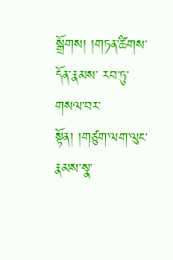སྒྲོགས། །གཏན་ཚིགས་དོན་རྣམས་ རབ་ཏུ་གསལ་བར་སྟོན། །གཙུག་ལག་ལུང་རྣམས་སྣ་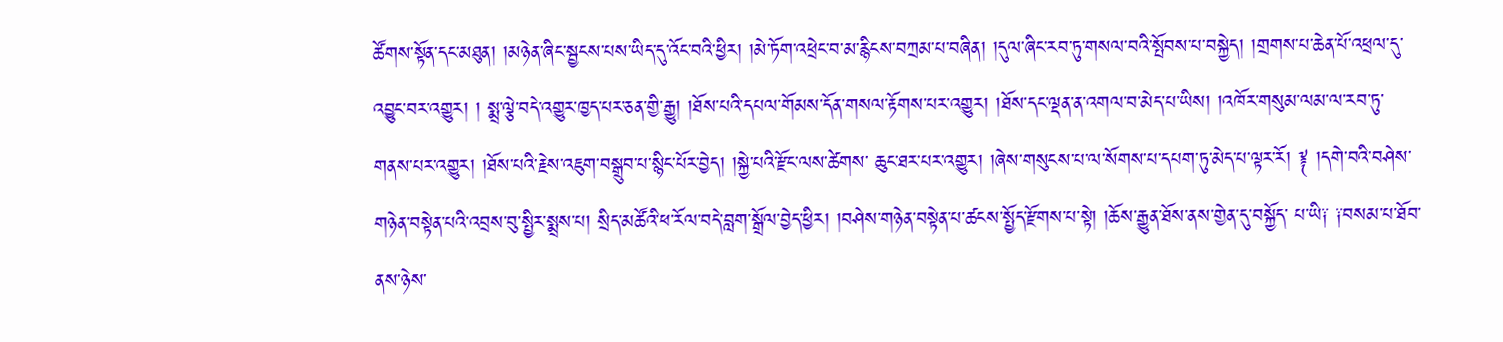ཚོགས་སྟོན་དང་མཐུན། །མཉེན་ཞིང་སྦྱངས་པས་ཡིད་དུ་འོང་བའི་ཕྱིར། །མེ་ཏོག་འཕྲེང་བ་མ་རྙིངས་བཀྲམ་པ་བཞིན། །དུལ་ཞིང་རབ་ཏུ་གསལ་བའི་སྤོབས་པ་བསྐྱེད། །གྲགས་པ་ཆེན་པོ་འཕྲལ་དུ་འབྱུང་བར་འགྱུར། ། སྨྲ་ལྕེ་བདེ་འགྱུར་ཁྱད་པར་ཅན་གྱི་རྒྱུ། །ཐོས་པའི་དཔལ་གོམས་དོན་གསལ་རྟོགས་པར་འགྱུར། །ཐོས་དང་ལྡན་ན་འགལ་བ་མེད་པ་ཡིས། །འཁོར་གསུམ་ལམ་ལ་རབ་ཏུ་གནས་པར་འགྱུར། །ཐོས་པའི་རྗེས་འཇུག་བསྒྲུབ་པ་སྙིང་པོར་བྱེད། །སྐྱེ་པའི་རྫོང་ལས་ཚེགས་ ཆུང་ཐར་པར་འགྱུར། །ཞེས་གསུངས་པ་ལ་སོགས་པ་དཔག་ཏུ་མེད་པ་ལྟར་རོ། ༈ །དགེ་བའི་བཤེས་གཉེན་བསྟེན་པའི་འབྲས་བུ་སྤྱིར་སྨྲས་པ། སྲིད་མཚོའི་ཕ་རོལ་བདེ་བླག་སྒྲོལ་བྱེད་ཕྱིར། །བཤེས་གཉེན་བསྟེན་པ་ཚངས་སྤྱོད་རྫོགས་པ་སྟེ། །ཆོས་རྒྱུན་ཐོས་ནས་གྱེན་དུ་བསྐྱོད་ པ་ཡི༑ ༑བསམ་པ་ཐོབ་ནས་ཉེས་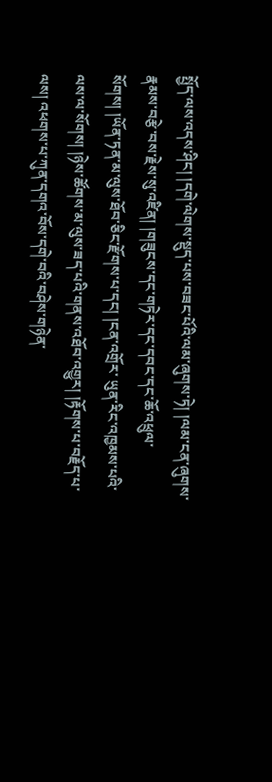སྤྱོད་ལས་འདས་ཤིང། །དགེ་ལེགས་སྡུད་པས་བཟང་པོའི་ལམ་ཞུགས་ཏེ། །ལམ་ངན་ཞུགས་རྣམས་བརྩེ་བས་རྗེས་སུ་འཛིན། །གཟུངས་དང་གཏེར་དང་དབང་དང་ཆོ་འཕྲུལ་སོགས། །ཡོན་ཏན་མ་ལུས་ཐོབ་ཅིང་རྫོགས་པ་དང། །ངན་འགྲོར་ ཡུན་རིང་འཁྱམས་པའི་ལས་ལ་སོགས། །ཉེས་ཚོགས་མ་ལུས་ཟད་པའི་གནས་འཐོབ་འགྱུར། །རྟོགས་པ་བརྗོད་པ་ལས། འཕགས་པ་ཀུན་དགའ་བོས་དགེ་བའི་བཤེས་གཉེན་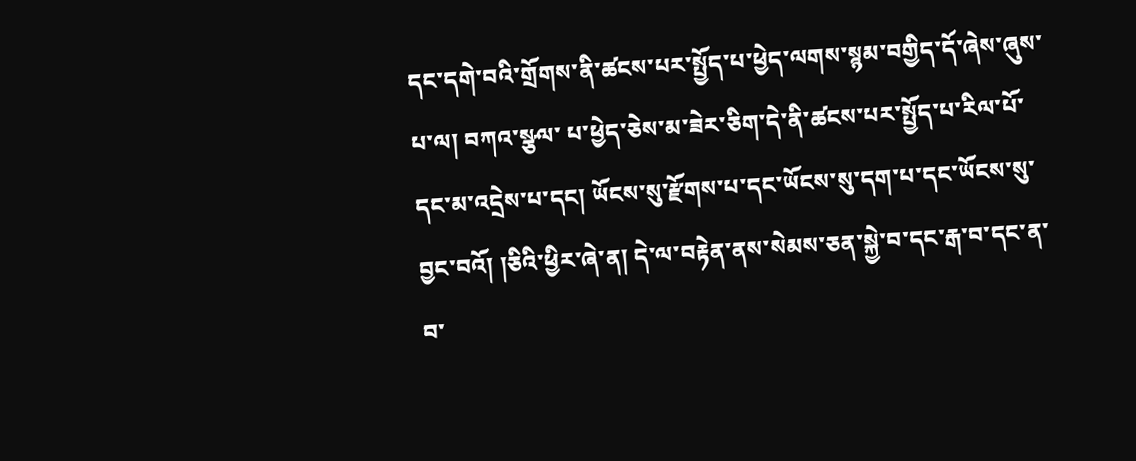དང་དགེ་བའི་གྲོགས་ནི་ཚངས་པར་སྤྱོད་པ་ཕྱེད་ལགས་སྙམ་བགྱིད་དོ་ཞེས་ཞུས་པ་ལ། བཀའ་སྩལ་ པ་ཕྱེད་ཅེས་མ་ཟེར་ཅིག་དེ་ནི་ཚངས་པར་སྤྱོད་པ་རིལ་པོ་དང་མ་འདྲེས་པ་དང། ཡོངས་སུ་རྫོགས་པ་དང་ཡོངས་སུ་དག་པ་དང་ཡོངས་སུ་བྱང་བའོ། །ཅིའི་ཕྱིར་ཞེ་ན། དེ་ལ་བརྟེན་ནས་སེམས་ཅན་སྐྱེ་བ་དང་རྒ་བ་དང་ན་བ་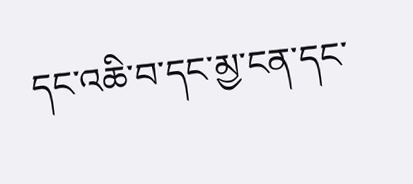དང་འཆི་བ་དང་མྱ་ངན་དང་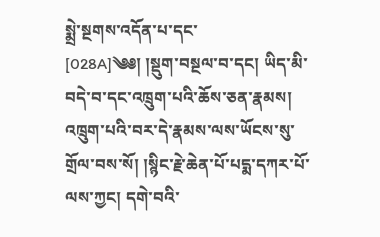སྨྲེ་སྔགས་འདོན་པ་དང་ [028A]༄༅། །སྡུག་བསྔལ་བ་དང། ཡིད་མི་བདེ་བ་དང་འཁྲུག་པའི་ཆོས་ཅན་རྣམས། འཁྲུག་པའི་བར་དེ་རྣམས་ལས་ཡོངས་སུ་གྲོལ་བས་སོ། །སྙིང་རྗེ་ཆེན་པོ་པདྨ་དཀར་པོ་ལས་ཀྱང། དགེ་བའི་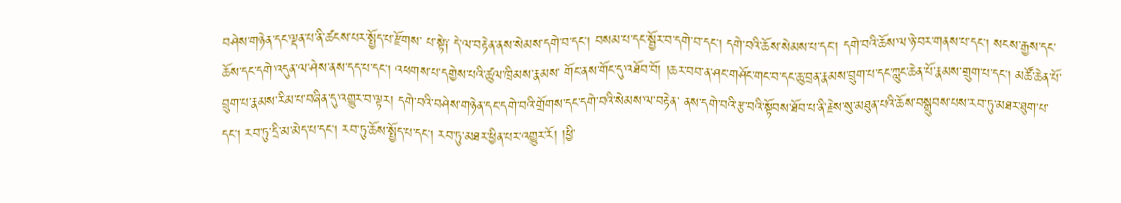བཤེས་གཉེན་དང་ལྡན་པ་ནི་ཚངས་པར་སྤྱོད་པ་རྫོགས་ པ་སྟེ༑ དེ་ལ་བརྟེན་ནས་སེམས་དགེ་བ་དང། བསམ་པ་དང་སྦྱོར་བ་དགེ་བ་དང། དགེ་བའི་ཆོས་སེམས་པ་དང། དགེ་བའི་ཆོས་ལ་ཉེ་བར་གནས་པ་དང། སངས་རྒྱས་དང་ཆོས་དང་དགེ་འདུན་ལ་ཤེས་ནས་དད་པ་དང། འཕགས་པ་དགྱེས་པའི་ཚུལ་ཁྲིམས་རྣམས་ གོང་ནས་གོང་དུ་འཐོབ་བོ། །ཆར་བབ་ན་ཤང་གཤོང་གང་བ་དང་ཆུ་བྲན་རྣམས་བྲུག་པ་དང་ཀླུང་ཆེན་པོ་རྣམས་གྲུག་པ་དང། མཚོ་ཆེན་པོ་བྲུག་པ་རྣམས་རིམ་པ་བཞིན་དུ་འགྱུར་བ་ལྟར། དགེ་བའི་བཤེས་གཉེན་དང་དགེ་བའི་གྲོགས་དང་དགེ་བའི་སེམས་ལ་བརྟེན་ ནས་དགེ་བའི་རྩ་བའི་སྟོབས་ཐོབ་པ་ནི་རྗེས་སུ་མཐུན་པའི་ཆོས་བསྒྲུབས་པས་རབ་ཏུ་མཐར་ཐུག་པ་དང། རབ་ཏུ་དྲི་མ་མེད་པ་དང། རབ་ཏུ་ཆོས་སྤྱོད་པ་དང། རབ་ཏུ་མཐར་ཕྱིན་པར་འགྱུར་རོ། །ཕྱི་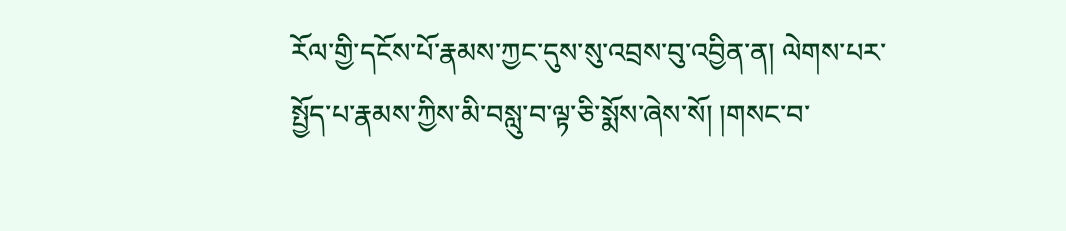རོལ་གྱི་དངོས་པོ་རྣམས་ཀྱང་དུས་སུ་འབྲས་བུ་འབྱིན་ན། ལེགས་པར་ སྤྱོད་པ་རྣམས་ཀྱིས་མི་བསླུ་བ་ལྟ་ཅི་སྨོས་ཞེས་སོ། །གསང་བ་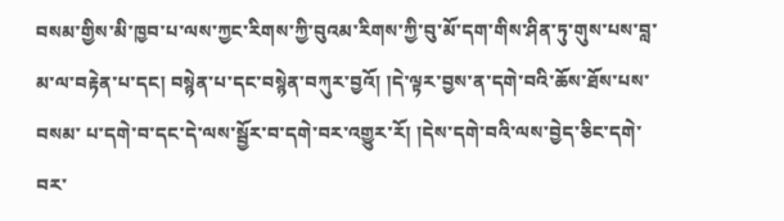བསམ་གྱིས་མི་ཁྱབ་པ་ལས་ཀྱང་རིགས་ཀྱི་བུའམ་རིགས་ཀྱི་བུ་མོ་དག་གིས་ཤིན་ཏུ་གུས་པས་བླ་མ་ལ་བརྟེན་པ་དང། བསྙེན་པ་དང་བསྙེན་བཀུར་བྱའོ། །དེ་ལྟར་བྱས་ན་དགེ་བའི་ཆོས་ཐོས་པས་བསམ་ པ་དགེ་བ་དང་དེ་ལས་སྦྱོར་བ་དགེ་བར་འགྱུར་རོ། །དེས་དགེ་བའི་ལས་བྱེད་ཅིང་དགེ་བར་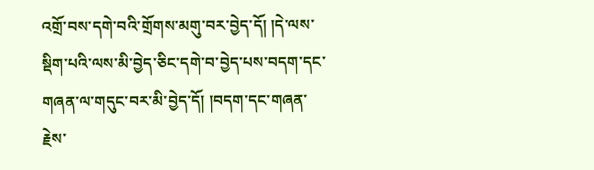འགྲོ་བས་དགེ་བའི་གྲོགས་མགུ་བར་བྱེད་དོ། །དེ་ལས་སྡིག་པའི་ལས་མི་བྱེད་ཅིང་དགེ་བ་བྱེད་པས་བདག་དང་གཞན་ལ་གདུང་བར་མི་བྱེད་དོ། །བདག་དང་གཞན་རྗེས་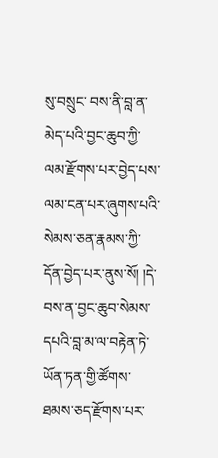སུ་བསྲུང་ བས་ནི་བླ་ན་མེད་པའི་བྱང་ཆུབ་ཀྱི་ལམ་རྫོགས་པར་བྱེད་པས་ལམ་ངན་པར་ཞུགས་པའི་སེམས་ཅན་རྣམས་ཀྱི་དོན་བྱེད་པར་ནུས་སོ། །དེ་བས་ན་བྱང་ཆུབ་སེམས་དཔའི་བླ་མ་ལ་བརྟེན་ཏེ་ཡོན་ཏན་གྱི་ཚོགས་ཐམས་ཅད་རྫོགས་པར་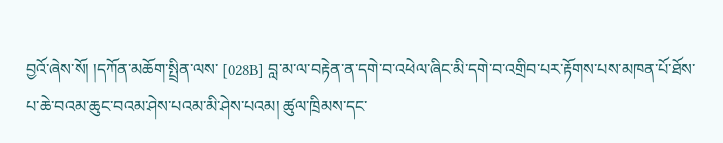བྱའོ་ཞེས་སོ། །དཀོན་མཆོག་སྤྲིན་ལས་ [028B] བླ་མ་ལ་བརྟེན་ན་དགེ་བ་འཕེལ་ཞིང་མི་དགེ་བ་འགྲིབ་པར་རྟོགས་པས་མཁན་པོ་ཐོས་པ་ཆེ་བའམ་ཆུང་བའམ་ཤེས་པའམ་མི་ཤེས་པའམ། ཚུལ་ཁྲིམས་དང་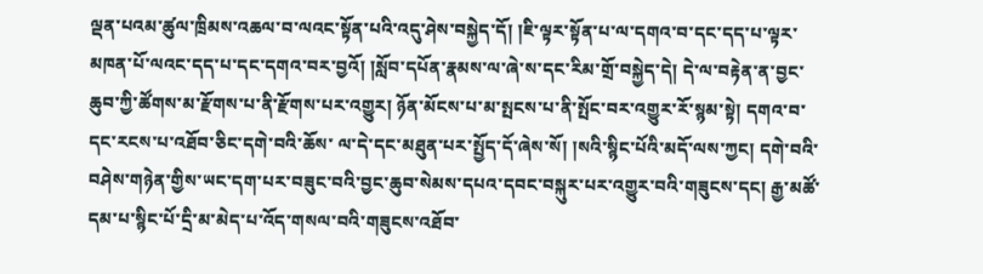ལྡན་པའམ་ཚུལ་ཁྲིམས་འཆལ་བ་ལའང་སྟོན་པའི་འདུ་ཤེས་བསྐྱེད་དོ། །ཇི་ལྟར་སྟོན་པ་ལ་དགའ་བ་དང་དད་པ་ལྟར་ མཁན་པོ་ལའང་དད་པ་དང་དགའ་བར་བྱའོ། །སློབ་དཔོན་རྣམས་ལ་ཞེ་ས་དང་རིམ་གྲོ་བསྐྱེད་དེ། དེ་ལ་བརྟེན་ན་བྱང་ཆུབ་ཀྱི་ཚོགས་མ་རྫོགས་པ་ནི་རྫོགས་པར་འགྱུར། ཉོན་མོངས་པ་མ་སྤངས་པ་ནི་སྤོང་བར་འགྱུར་རོ་སྙམ་སྟེ། དགའ་བ་དང་རངས་པ་འཐོབ་ཅིང་དགེ་བའི་ཆོས་ ལ་དེ་དང་མཐུན་པར་སྤྱོད་དོ་ཞེས་སོ། །སའི་སྙིང་པོའི་མདོ་ལས་ཀྱང། དགེ་བའི་བཤེས་གཉེན་གྱིས་ཡང་དག་པར་བཟུང་བའི་བྱང་ཆུབ་སེམས་དཔའ་དབང་བསྐུར་པར་འགྱུར་བའི་གཟུངས་དང། རྒྱ་མཚོ་དམ་པ་སྙིང་པོ་དྲི་མ་མེད་པ་འོད་གསལ་བའི་གཟུངས་འཐོབ་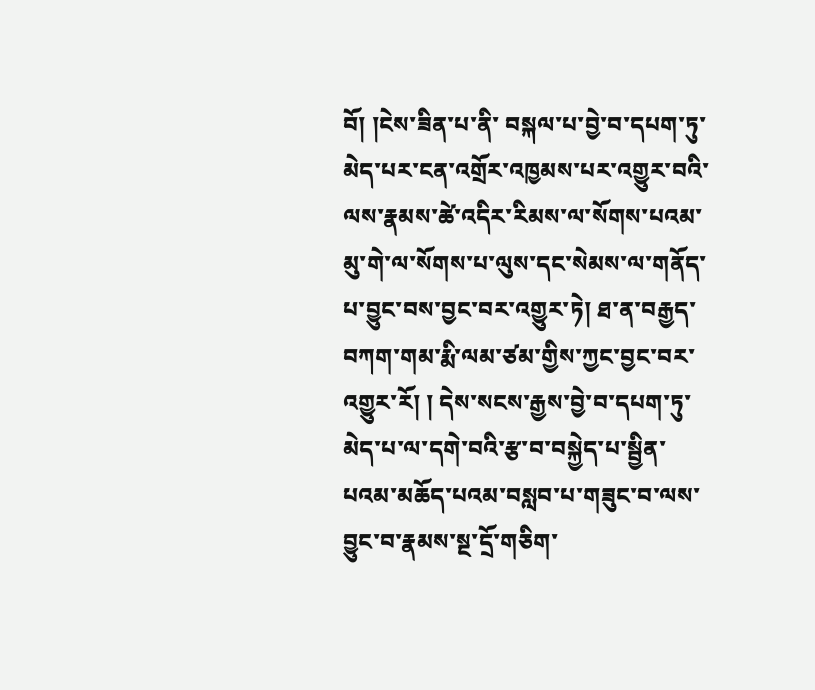བོ། །ངེས་ཟིན་པ་ནི་ བསྐལ་པ་བྱེ་བ་དཔག་ཏུ་མེད་པར་ངན་འགྲོར་འཁྱམས་པར་འགྱུར་བའི་ལས་རྣམས་ཚེ་འདིར་རིམས་ལ་སོགས་པའམ་མུ་གེ་ལ་སོགས་པ་ལུས་དང་སེམས་ལ་གནོད་པ་བྱུང་བས་བྱང་བར་འགྱུར་ཏེ། ཐ་ན་བརྒྱད་བཀག་གམ་རྨི་ལམ་ཙམ་གྱིས་ཀྱང་བྱང་བར་འགྱུར་རོ། ། དེས་སངས་རྒྱས་བྱེ་བ་དཔག་ཏུ་མེད་པ་ལ་དགེ་བའི་རྩ་བ་བསྐྱེད་པ་སྦྱིན་པའམ་མཆོད་པའམ་བསླབ་པ་གཟུང་བ་ལས་བྱུང་བ་རྣམས་སྔ་དྲོ་གཅིག་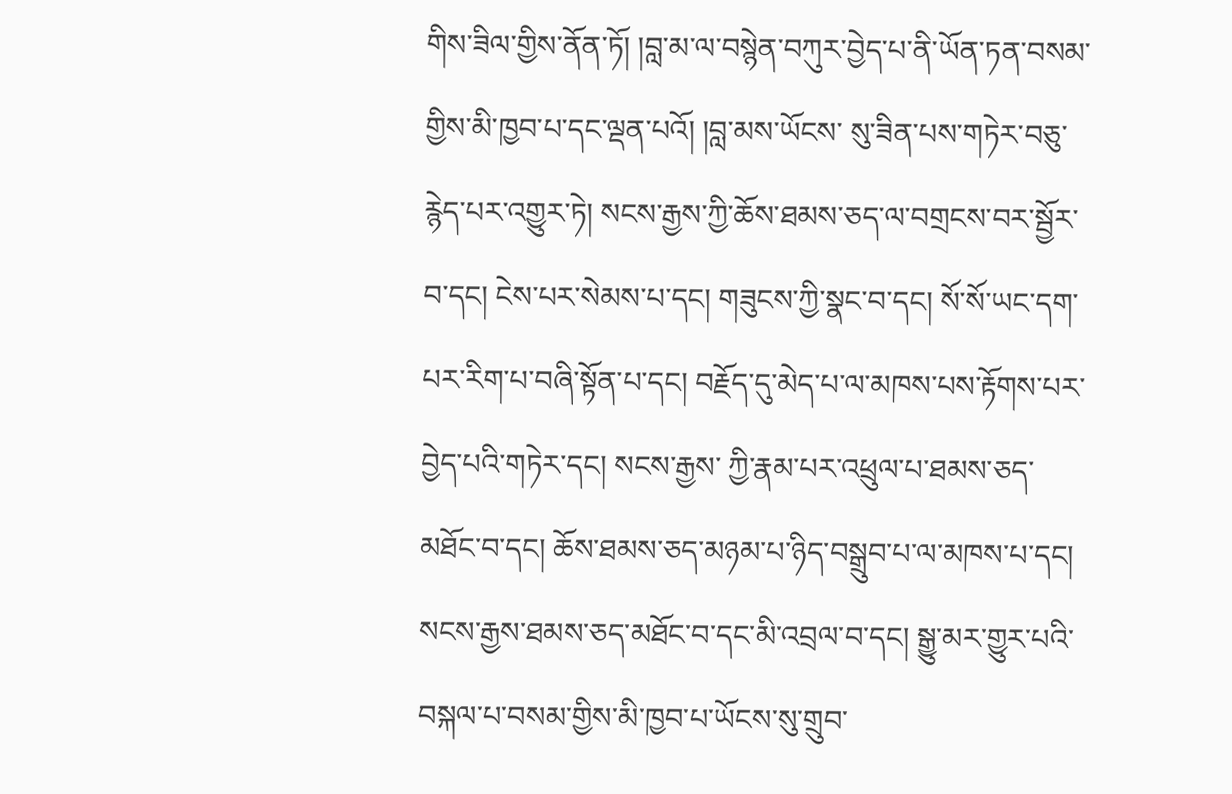གིས་ཟིལ་གྱིས་ནོན་ཏོ། །བླ་མ་ལ་བསྙེན་བཀུར་བྱེད་པ་ནི་ཡོན་ཏན་བསམ་གྱིས་མི་ཁྱབ་པ་དང་ལྡན་པའོ། །བླ་མས་ཡོངས་ སུ་ཟིན་པས་གཏེར་བཅུ་རྙེད་པར་འགྱུར་ཏེ། སངས་རྒྱས་ཀྱི་ཆོས་ཐམས་ཅད་ལ་བགྲངས་བར་སྦྱོར་བ་དང། ངེས་པར་སེམས་པ་དང། གཟུངས་ཀྱི་སྣང་བ་དང། སོ་སོ་ཡང་དག་པར་རིག་པ་བཞི་སྟོན་པ་དང། བརྗོད་དུ་མེད་པ་ལ་མཁས་པས་རྟོགས་པར་བྱེད་པའི་གཏེར་དང། སངས་རྒྱས་ ཀྱི་རྣམ་པར་འཕྲུལ་པ་ཐམས་ཅད་མཐོང་བ་དང། ཆོས་ཐམས་ཅད་མཉམ་པ་ཉིད་བསྒྲུབ་པ་ལ་མཁས་པ་དང། སངས་རྒྱས་ཐམས་ཅད་མཐོང་བ་དང་མི་འབྲལ་བ་དང། སྒྱུ་མར་གྱུར་པའི་བསྐལ་པ་བསམ་གྱིས་མི་ཁྱབ་པ་ཡོངས་སུ་གྲུབ་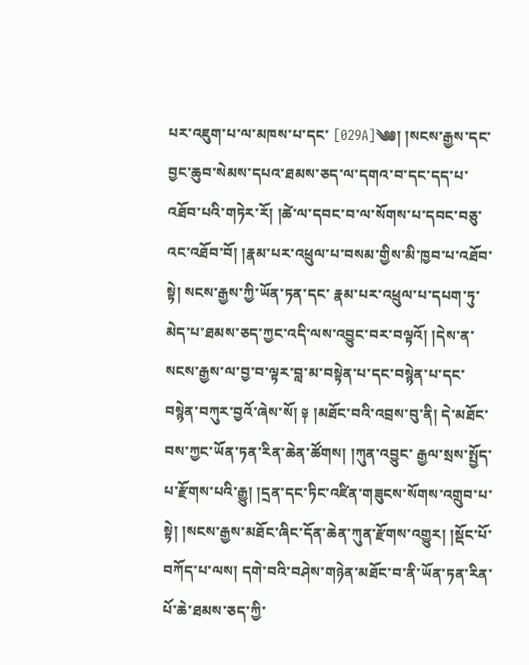པར་འཇུག་པ་ལ་མཁས་པ་དང་ [029A]༄༅། །སངས་རྒྱས་དང་བྱང་ཆུབ་སེམས་དཔའ་ཐམས་ཅད་ལ་དགའ་བ་དང་དད་པ་འཐོབ་པའི་གཏེར་རོ། །ཚེ་ལ་དབང་བ་ལ་སོགས་པ་དབང་བཅུ་འང་འཐོབ་བོ། །རྣམ་པར་འཕྲུལ་པ་བསམ་གྱིས་མི་ཁྱབ་པ་འཐོབ་སྟེ། སངས་རྒྱས་ཀྱི་ཡོན་ཏན་དང་ རྣམ་པར་འཕྲུལ་པ་དཔག་ཏུ་མེད་པ་ཐམས་ཅད་ཀྱང་འདི་ལས་འབྱུང་བར་བལྟའོ། །དེས་ན་སངས་རྒྱས་ལ་བྱ་བ་ལྟར་བླ་མ་བསྟེན་པ་དང་བསྙེན་པ་དང་བསྙེན་བཀུར་བྱའོ་ཞེས་སོ། ༈ །མཐོང་བའི་འབྲས་བུ་ནི། དེ་མཐོང་བས་ཀྱང་ཡོན་ཏན་རིན་ཆེན་ཚོགས། །ཀུན་འབྱུང་ རྒྱལ་སྲས་སྤྱོད་པ་རྫོགས་པའི་རྒྱུ། །དྲན་དང་ཏིང་འཛིན་གཟུངས་སོགས་འགྲུབ་པ་སྟེ། །སངས་རྒྱས་མཐོང་ཞིང་དོན་ཆེན་ཀུན་རྫོགས་འགྱུར། །སྡོང་པོ་བཀོད་པ་ལས། དགེ་བའི་བཤེས་གཉེན་མཐོང་བ་ནི་ཡོན་ཏན་རིན་པོ་ཆེ་ཐམས་ཅད་ཀྱི་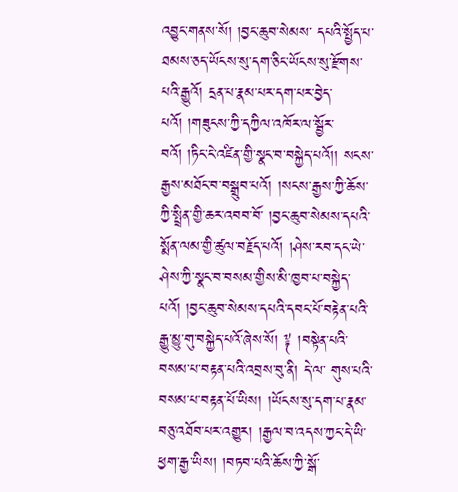འབྱུང་གནས་སོ། །བྱང་ཆུབ་སེམས་ དཔའི་སྤྱོད་པ་ཐམས་ཅད་ཡོངས་སུ་དག་ཅིང་ཡོངས་སུ་རྫོགས་པའི་རྒྱུའོ། དྲན་པ་རྣམ་པར་དག་པར་བྱེད་པའོ། །གཟུངས་ཀྱི་དཀྱིལ་འཁོར་ལ་སྦྱོར་བའོ། །ཏིང་ངེ་འཛིན་གྱི་སྣང་བ་བསྐྱེད་པའོ།། སངས་རྒྱས་མཐོང་བ་བསྒྲུབ་པའོ། །སངས་རྒྱས་ཀྱི་ཆོས་ཀྱི་སྤྲིན་གྱི་ཆར་འབབ་བོ་ །བྱང་ཆུབ་སེམས་དཔའི་སྨོན་ལམ་གྱི་ཚུལ་བརྗོད་པའོ། །ཤེས་རབ་དང་ཡེ་ཤེས་ཀྱི་སྣང་བ་བསམ་གྱིས་མི་ཁྱབ་པ་བསྐྱེད་པའོ། །བྱང་ཆུབ་སེམས་དཔའི་དབང་པོ་བརྟེན་པའི་རྒྱུ་མྱུ་གུ་བསྐྱེད་པའོ་ཞེས་སོ། ༈ །བསྟེན་པའི་བསམ་པ་བརྟན་པའི་འབྲས་བུ་ནི། དེ་ལ་ གུས་པའི་བསམ་པ་བརྟན་པོ་ཡིས། །ཡོངས་སུ་དག་པ་རྣམ་བཅུ་འཐོབ་པར་འགྱུར། །རྒྱལ་བ་འདས་ཀྱང་དེ་ཡི་ཕྱག་རྒྱ་ཡིས། །བཏབ་པའི་ཆོས་ཀྱི་སྒོ་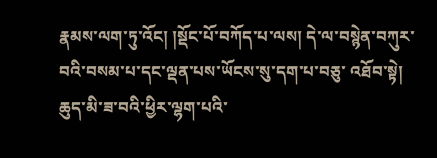རྣམས་ལག་ཏུ་འོང། །སྡོང་པོ་བཀོད་པ་ལས། དེ་ལ་བསྙེན་བཀུར་བའི་བསམ་པ་དང་ལྡན་པས་ཡོངས་སུ་དག་པ་བཅུ་ འཐོབ་སྟེ། ཆུད་མི་ཟ་བའི་ཕྱིར་ལྷག་པའི་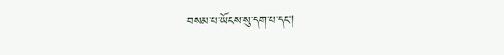བསམ་པ་ཡོངས་སུ་དག་པ་དང།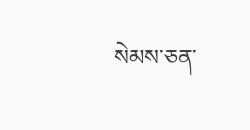སེམས་ཅན་